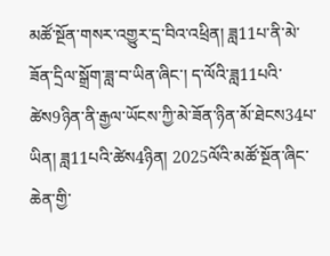མཚོ་སྔོན་གསར་འགྱུར་དྲ་བིའ་འཕྲིན། ཟླ11པ་ནི་མེ་ཟོན་དྲིལ་སྒྲོག་ཟླ་བ་ཡིན་ཞིང་། ད་ལོའི་ཟླ11པའི་ཚེས9ཉིན་ནི་རྒྱལ་ཡོངས་ཀྱི་མེ་ཟོན་ཉིན་མོ་ཐེངས34པ་ཡིན། ཟླ11པའི་ཚེས4ཉིན། 2025ལོའི་མཚོ་སྔོན་ཞིང་ཆེན་གྱི་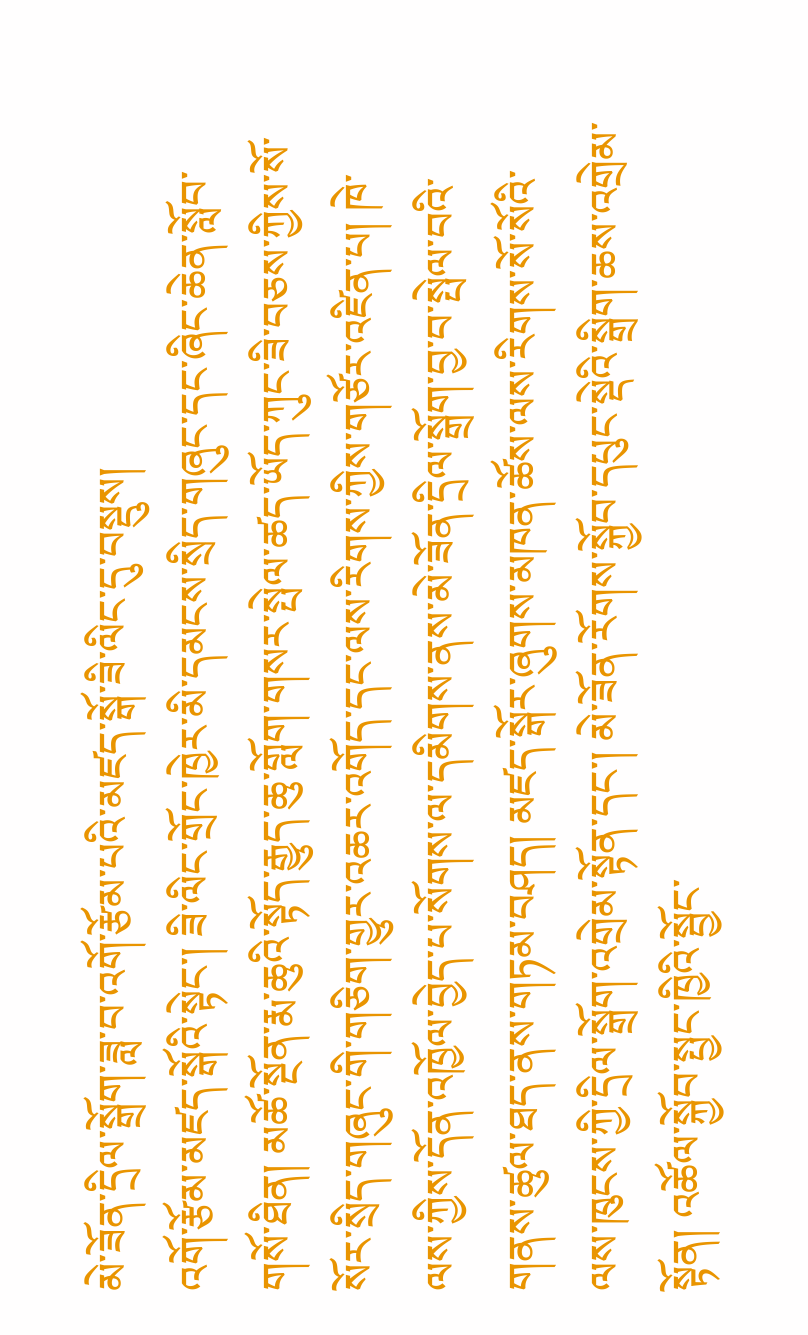མེ་ཟོན་དྲིལ་སྒྲོག་ཟླ་བ་འགོ་རྩོམ་པའི་མཛད་སྒོ་ཟི་ལིང་དུ་བསྡུས།
འགོ་རྩོམ་མཛད་སྒོའི་སྟེང་། ཟི་ལིང་གྲོང་ཁྱེར་མི་དམངས་སྲིད་གཞུང་དང་ཞིང་ཆེན་སློབ་གསོ་ཐིན། མཚོ་སྔོན་རྨ་ཆུའི་སྟོད་རྒྱུད་ཆུ་གློག་གསར་སྤེལ་ཚད་ཡོད་ཀུང་ཟི་བཅས་ཀྱིས་སོ་སོར་སྲིད་གཞུང་གི་གཅིག་གྱུར་འཆར་འགོད་དང་ལས་རིགས་ཀྱིས་གཙོར་འཛིན་པ། ཁེ་ལས་ཀྱིས་དོན་འཁྱོལ་བྱེད་པ་སོགས་ལ་དམིགས་ནས་མེ་ཟོན་དྲིལ་སྒྲོག་བྱ་བ་སྤེལ་བའི་གནས་ཚུལ་ཐད་ནས་གཏམ་བཤད། མཛད་སྒོར་ཞུགས་མཁན་ཚོས་ལས་རིགས་སོ་སོའི་ལས་ཁུངས་ཀྱི་དྲིལ་སྒྲོག་འགྲེམ་སྟོན་དང་། མེ་ཟོན་རོགས་སྐྱོབ་དཔུང་སྡེའི་སྒྲིག་ཆས་འགྲེམ་སྟོན། འཚོལ་སྐྱོབ་སྤྱང་ཁྱིའི་སྦྱོང་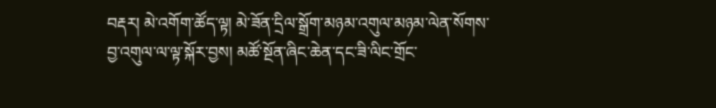བརྡར། མེ་འགོག་ཚོད་ལྟ། མེ་ཟོན་དྲིལ་སྒྲོག་མཉམ་འགུལ་མཉམ་ལེན་སོགས་བྱ་འགུལ་ལ་ལྟ་སྐོར་བྱས། མཚོ་སྔོན་ཞིང་ཆེན་དང་ཟི་ལིང་གྲོང་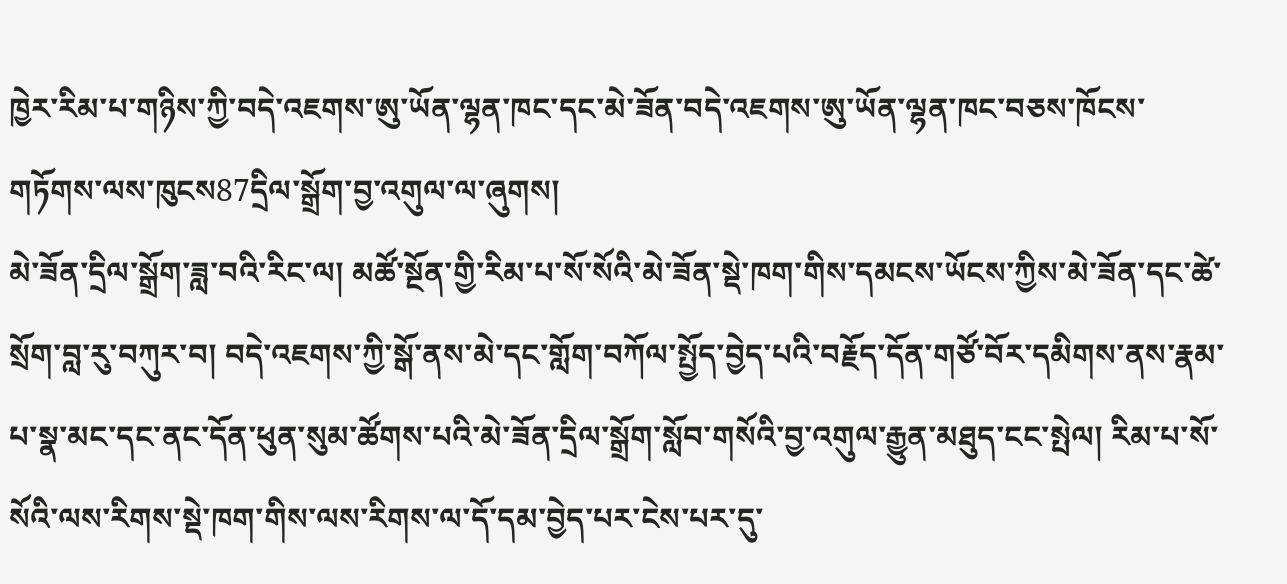ཁྱེར་རིམ་པ་གཉིས་ཀྱི་བདེ་འཇགས་ཨུ་ཡོན་ལྷན་ཁང་དང་མེ་ཟོན་བདེ་འཇགས་ཨུ་ཡོན་ལྷན་ཁང་བཅས་ཁོངས་གཏོགས་ལས་ཁུངས87དྲིལ་སྒྲོག་བྱ་འགུལ་ལ་ཞུགས།
མེ་ཟོན་དྲིལ་སྒྲོག་ཟླ་བའི་རིང་ལ། མཚོ་སྔོན་གྱི་རིམ་པ་སོ་སོའི་མེ་ཟོན་སྡེ་ཁག་གིས་དམངས་ཡོངས་ཀྱིས་མེ་ཟོན་དང་ཚེ་སྲོག་བླ་རུ་བཀུར་བ། བདེ་འཇགས་ཀྱི་སྒོ་ནས་མེ་དང་གློག་བཀོལ་སྤྱོད་བྱེད་པའི་བརྗོད་དོན་གཙོ་བོར་དམིགས་ནས་རྣམ་པ་སྣ་མང་དང་ནང་དོན་ཕུན་སུམ་ཚོགས་པའི་མེ་ཟོན་དྲིལ་སྒྲོག་སློབ་གསོའི་བྱ་འགུལ་རྒྱུན་མཐུད་ངང་སྤེལ། རིམ་པ་སོ་སོའི་ལས་རིགས་སྡེ་ཁག་གིས་ལས་རིགས་ལ་དོ་དམ་བྱེད་པར་ངེས་པར་དུ་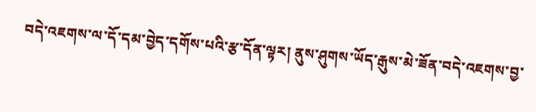བདེ་འཇགས་ལ་དོ་དམ་བྱེད་དགོས་པའི་རྩ་དོན་ལྟར། ནུས་ཤུགས་ཡོད་རྒུས་མེ་ཟོན་བདེ་འཇགས་བྱ་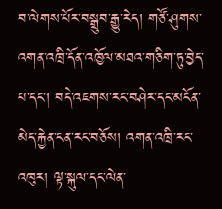བ་ལེགས་པོར་བསྒྲུབ་རྒྱུ་རེད། གཙོ་ཤུགས་འགན་འཁྲི་དོན་འཁྱོལ་མཐའ་གཅིག་ཏུ་བྱེད་པ་དང་། བདེ་འཇགས་རང་བཤེར་དང་མངོན་མེད་རྐྱེན་ངན་རང་བཅོས། འགན་འཁྲི་རང་འཁུར། ལྟ་སྐུལ་དང་ལེན་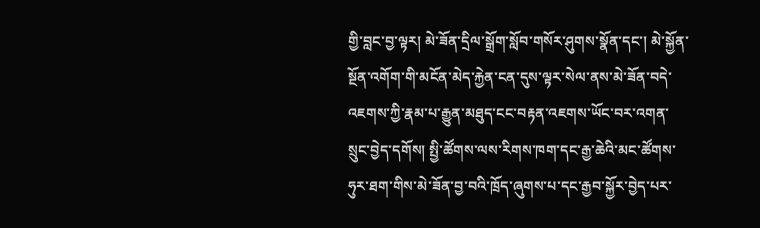གྱི་བླང་བྱ་ལྟར། མེ་ཟོན་དྲིལ་སྒྲོག་སློབ་གསོར་ཤུགས་སྣོན་དང་། མེ་སྐྱོན་སྔོན་འགོག་གི་མངོན་མེད་རྐྱེན་ངན་དུས་ལྟར་སེལ་ནས་མེ་ཟོན་བདེ་འཇགས་ཀྱི་རྣམ་པ་རྒྱུན་མཐུད་ངང་བརྟན་འཇགས་ཡོང་བར་འགན་སྲུང་བྱེད་དགོས། སྤྱི་ཚོགས་ལས་རིགས་ཁག་དང་རྒྱ་ཆེའི་མང་ཚོགས་ཧུར་ཐག་གིས་མེ་ཟོན་བྱ་བའི་ཁྲོད་ཞུགས་པ་དང་རྒྱབ་སྐྱོར་བྱེད་པར་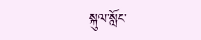སྐུལ་སློང་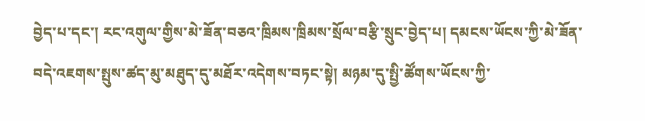བྱེད་པ་དང་། རང་འགུལ་གྱིས་མེ་ཟོན་བཅའ་ཁྲིམས་ཁྲིམས་སྲོལ་བརྩི་སྲུང་བྱེད་པ། དམངས་ཡོངས་ཀྱི་མེ་ཟོན་བདེ་འཇགས་སྤུས་ཚད་མུ་མཐུད་དུ་མཐོར་འདེགས་བཏང་སྟེ། མཉམ་དུ་སྤྱི་ཚོགས་ཡོངས་ཀྱི་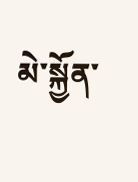མེ་སྐྱོན་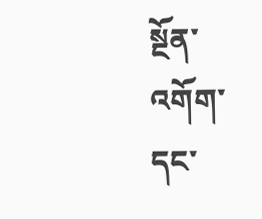སྔོན་འགོག་དང་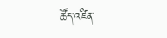ཚོད་འཛིན་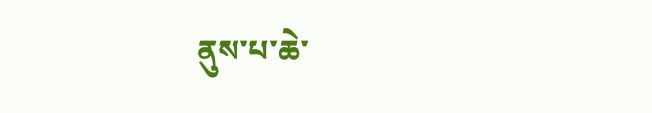ནུས་པ་ཆེ་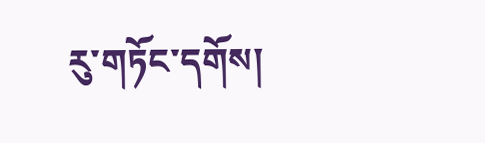རུ་གཏོང་དགོས།